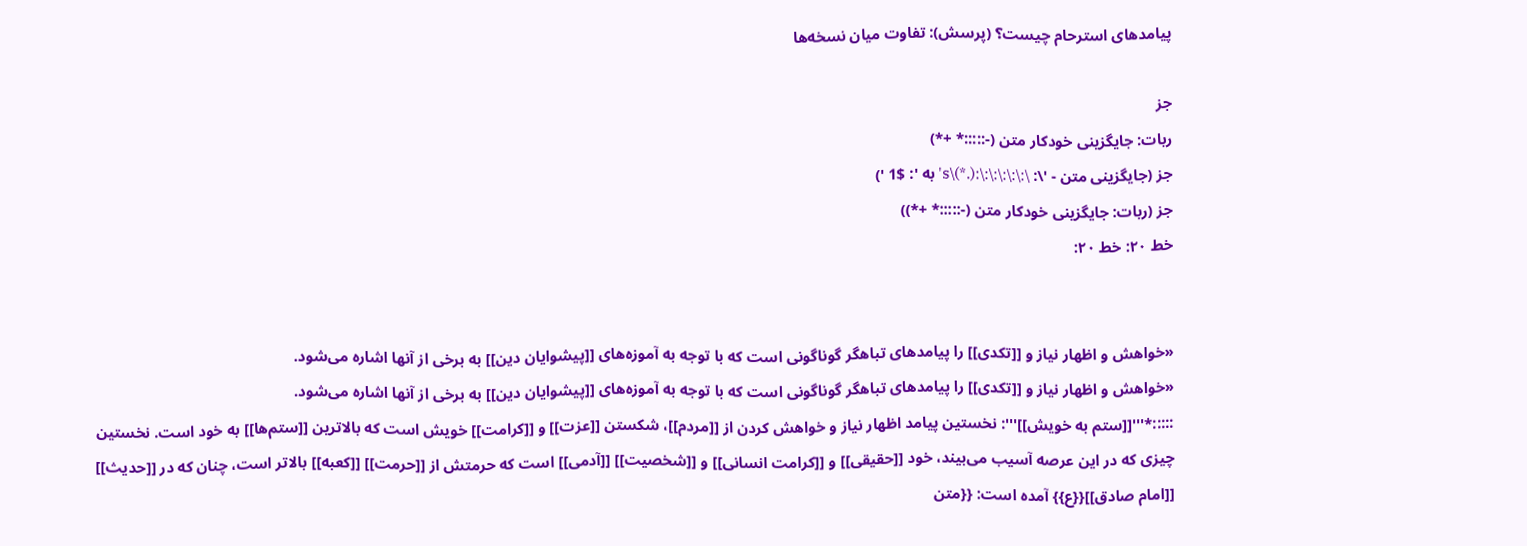پیامدهای استرحام چیست؟ (پرسش): تفاوت میان نسخه‌ها

جز
ربات: جایگزینی خودکار متن (-:::::* +*)
جز (جایگزینی متن - '\: \:\:\:\:\:\:(.*)\s' به ': $1 ')
جز (ربات: جایگزینی خودکار متن (-:::::* +*))
خط ۲۰: خط ۲۰:


«خواهش و اظهار نیاز و [[تکدی]] را پیامدهای تباهگر گوناگونی است که با توجه به آموزه‌های [[پیشوایان دین]] به برخی از آنها اشاره می‌شود.
«خواهش و اظهار نیاز و [[تکدی]] را پیامدهای تباهگر گوناگونی است که با توجه به آموزه‌های [[پیشوایان دین]] به برخی از آنها اشاره می‌شود.
:::::*'''[[ستم به خویش]]''': نخستین پیامد اظهار نیاز و خواهش کردن از [[مردم]]، شکستن [[عزت]] و [[کرامت]] خویش است که بالاترین [[ستم‌ها]] به خود است. نخستین چیزی که در این عرصه آسیب می‌بیند، خود [[حقیقی]] و [[کرامت انسانی]] و [[شخصیت]] [[آدمی]] است که حرمتش از [[حرمت]] [[کعبه]] بالاتر است، چنان که در [[حدیث]] [[امام صادق]]{{ع}} آمده است: {{متن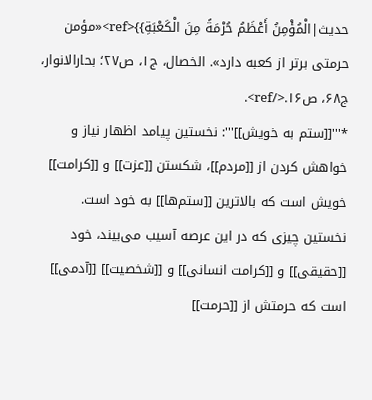حدیث|الْمُؤْمِنُ أَعْظَمُ حُرْمَةً مِنَ الْكَعْبَةِ}}<ref>«مؤمن حرمتی برتر از کعبه دارد». الخصال، ج۱، ص۲۷؛ بحارالانوار، ج۶۸، ص۱۶.</ref>.
*'''[[ستم به خویش]]''': نخستین پیامد اظهار نیاز و خواهش کردن از [[مردم]]، شکستن [[عزت]] و [[کرامت]] خویش است که بالاترین [[ستم‌ها]] به خود است. نخستین چیزی که در این عرصه آسیب می‌بیند، خود [[حقیقی]] و [[کرامت انسانی]] و [[شخصیت]] [[آدمی]] است که حرمتش از [[حرمت]]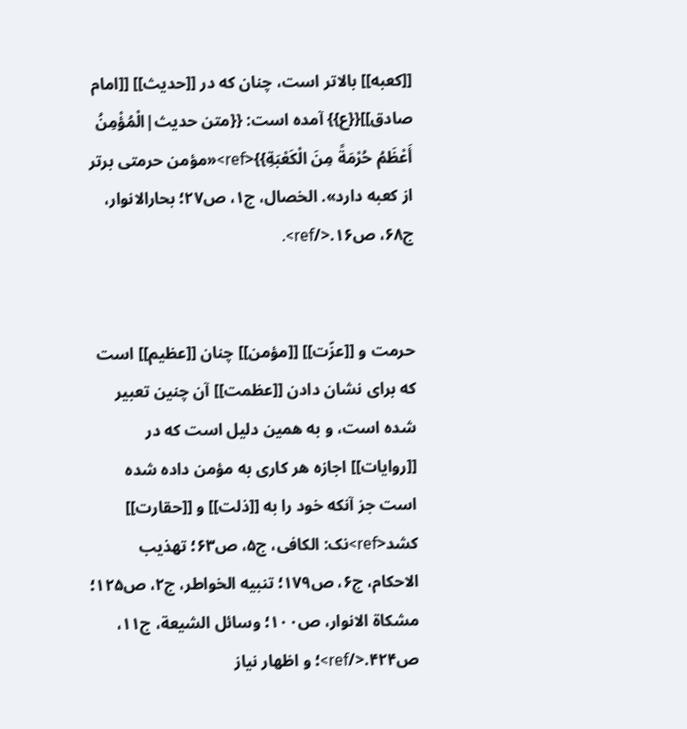[[کعبه]] بالاتر است، چنان که در [[حدیث]] [[امام صادق]]{{ع}} آمده است: {{متن حدیث|الْمُؤْمِنُ أَعْظَمُ حُرْمَةً مِنَ الْكَعْبَةِ}}<ref>«مؤمن حرمتی برتر از کعبه دارد». الخصال، ج۱، ص۲۷؛ بحارالانوار، ج۶۸، ص۱۶.</ref>.


حرمت و [[عزّت]] [[مؤمن]] چنان [[عظیم]] است که برای نشان دادن [[عظمت]] آن چنین تعبیر شده است، و به همین دلیل است که در [[روایات]] اجازه هر کاری به مؤمن داده شده است جز آنکه خود را به [[ذلت]] و [[حقارت]] کشد<ref>نک: الکافی، ج۵، ص۶۳؛ تهذیب الاحکام، ج۶، ص۱۷۹؛ تنبیه الخواطر، ج۲، ص۱۲۵؛ مشکاة الانوار، ص۱۰۰؛ وسائل الشیعة، ج۱۱، ص۴۲۴.</ref>؛ و اظهار نیاز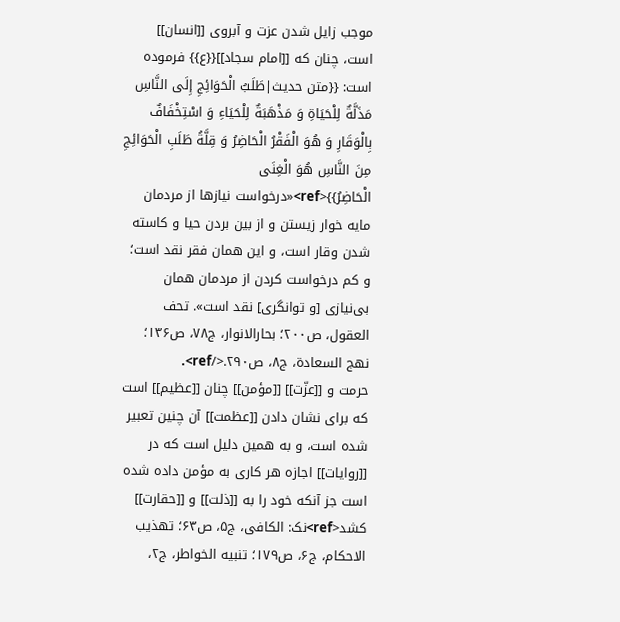موجب زایل شدن عزت و آبروی [[انسان]] است، چنان که [[امام سجاد]]{{ع}} فرموده است: {{متن حدیث|طَلَبُ الْحَوَائِجِ إِلَى النَّاسِ مَذَلَّةٌ لِلْحَيَاةِ وَ مَذْهَبَةٌ لِلْحَيَاءِ وَ اسْتِخْفَافٌ بِالْوَقَارِ وَ هُوَ الْفَقْرُ الْحَاضِرُ وَ قِلَّةُ طَلَبِ الْحَوَائِجِ مِنَ النَّاسِ هُوَ الْغِنَى الْحَاضِرُ}}<ref>«درخواست نیازها از مردمان مایه خوار زیستن و از بین بردن حیا و کاسته شدن وقار است، و این همان فقر نقد است؛ و کم درخواست کردن از مردمان همان بی‌نیازی [و توانگری] نقد است». تحف العقول، ص۲۰۰؛ بحارالانوار، ج۷۸، ص۱۳۶؛ نهج السعادة، ج۸، ص۲۹۰.</ref>.
حرمت و [[عزّت]] [[مؤمن]] چنان [[عظیم]] است که برای نشان دادن [[عظمت]] آن چنین تعبیر شده است، و به همین دلیل است که در [[روایات]] اجازه هر کاری به مؤمن داده شده است جز آنکه خود را به [[ذلت]] و [[حقارت]] کشد<ref>نک: الکافی، ج۵، ص۶۳؛ تهذیب الاحکام، ج۶، ص۱۷۹؛ تنبیه الخواطر، ج۲،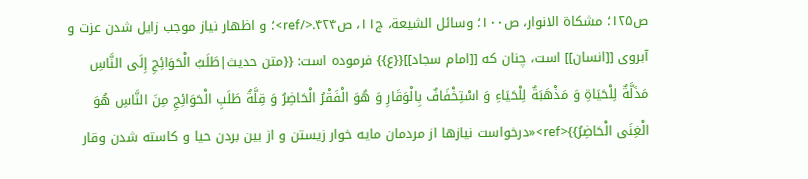ص۱۲۵؛ مشکاة الانوار، ص۱۰۰؛ وسائل الشیعة، ج۱۱، ص۴۲۴.</ref>؛ و اظهار نیاز موجب زایل شدن عزت و آبروی [[انسان]] است، چنان که [[امام سجاد]]{{ع}} فرموده است: {{متن حدیث|طَلَبُ الْحَوَائِجِ إِلَى النَّاسِ مَذَلَّةٌ لِلْحَيَاةِ وَ مَذْهَبَةٌ لِلْحَيَاءِ وَ اسْتِخْفَافٌ بِالْوَقَارِ وَ هُوَ الْفَقْرُ الْحَاضِرُ وَ قِلَّةُ طَلَبِ الْحَوَائِجِ مِنَ النَّاسِ هُوَ الْغِنَى الْحَاضِرُ}}<ref>«درخواست نیازها از مردمان مایه خوار زیستن و از بین بردن حیا و کاسته شدن وقار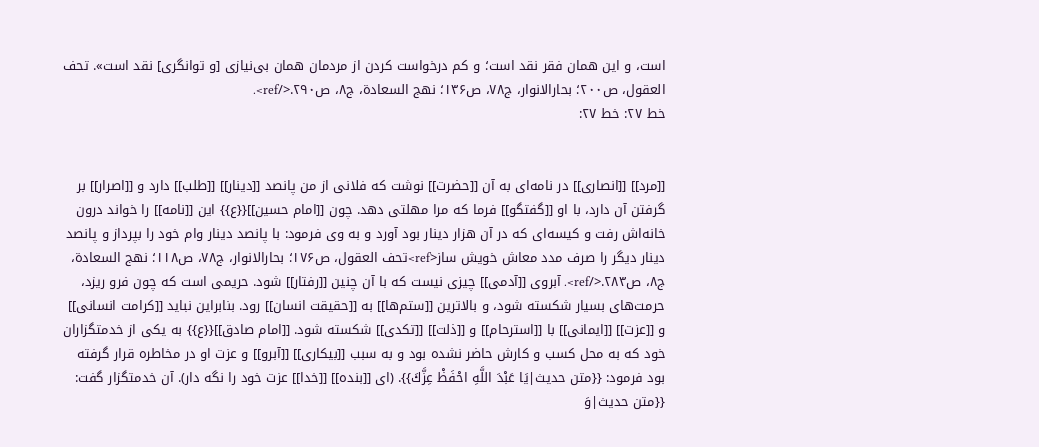است، و این همان فقر نقد است؛ و کم درخواست کردن از مردمان همان بی‌نیازی [و توانگری] نقد است». تحف العقول، ص۲۰۰؛ بحارالانوار، ج۷۸، ص۱۳۶؛ نهج السعادة، ج۸، ص۲۹۰.</ref>.
خط ۲۷: خط ۲۷:


[[مرد]] [[انصاری]] در نامه‌ای به آن [[حضرت]] نوشت که فلانی از من پانصد [[دینار]] [[طلب]] دارد و [[اصرار]] بر گرفتن آن دارد، با او [[گفتگو]] فرما که مرا مهلتی دهد. چون [[امام حسین]]{{ع}} این [[نامه]] را خواند درون خانه‌اش رفت و کیسه‌ای که در آن هزار دینار بود آورد و به وی فرمود: با پانصد دینار وام خود را بپرداز و پانصد دینار دیگر را صرف مدد معاش خویش ساز<ref>تحف العقول، ص۱۷۶؛ بحارالانوار، ج۷۸، ص۱۱۸؛ نهج السعادة، ج۸، ص۲۸۳.</ref>. آبروی [[آدمی]] چیزی نیست که با آن چنین [[رفتار]] شود. حریمی است که چون فرو ریزد، حرمت‌های بسیار شکسته شود، و بالاترین [[ستم‌ها]] به [[حقیقت انسان]] رود. بنابراین نباید [[کرامت انسانی]] و [[عزت]] [[ایمانی]] با [[استرحام]] و [[ذلت]] [[تکدی]] شکسته شود. [[امام صادق]]{{ع}} به یکی از خدمتگزاران خود که به محل کسب و کارش حاضر نشده بود و به سبب [[بیکاری]] [[آبرو]] و عزت او در مخاطره قرار گرفته بود فرمود: {{متن حدیث|يَا عَبْدَ اللَّهِ احْفَظْ عِزَّكَ}}. (ای [[بنده]] [[خدا]] عزت خود را نگه دار). آن خدمتگزار گفت: {{متن حدیث|وَ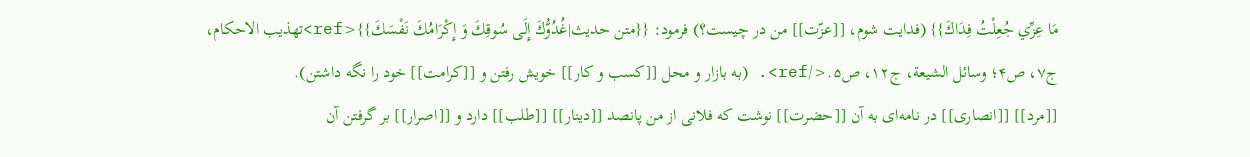مَا عِزِّي جُعِلْتُ فِدَاكَ}} (فدایت شوم، [[عزّت]] من در چیست؟) فرمود: {{متن حدیث|غُدُوُّكَ إِلَى سُوقِكَ وَ إِكْرَامُكَ نَفْسَكَ}}<ref>تهذیب الاحکام، ج۷، ص۴؛ وسائل الشیعة، ج۱۲، ص۵.</ref>. (به بازار و محل [[کسب و کار]] خویش رفتن و [[کرامت]] خود را نگه داشتن).
[[مرد]] [[انصاری]] در نامه‌ای به آن [[حضرت]] نوشت که فلانی از من پانصد [[دینار]] [[طلب]] دارد و [[اصرار]] بر گرفتن آن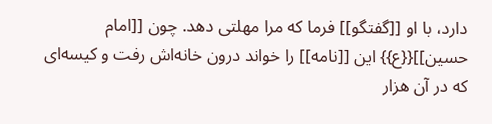دارد، با او [[گفتگو]] فرما که مرا مهلتی دهد. چون [[امام حسین]]{{ع}} این [[نامه]] را خواند درون خانه‌اش رفت و کیسه‌ای که در آن هزار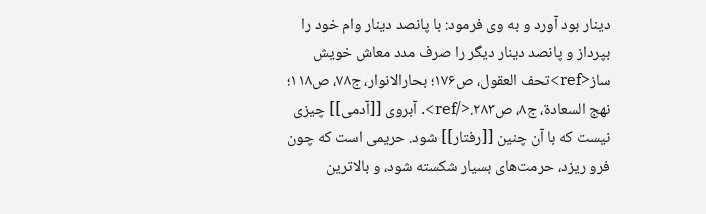دینار بود آورد و به وی فرمود: با پانصد دینار وام خود را بپرداز و پانصد دینار دیگر را صرف مدد معاش خویش ساز<ref>تحف العقول، ص۱۷۶؛ بحارالانوار، ج۷۸، ص۱۱۸؛ نهج السعادة، ج۸، ص۲۸۳.</ref>. آبروی [[آدمی]] چیزی نیست که با آن چنین [[رفتار]] شود. حریمی است که چون فرو ریزد، حرمت‌های بسیار شکسته شود، و بالاترین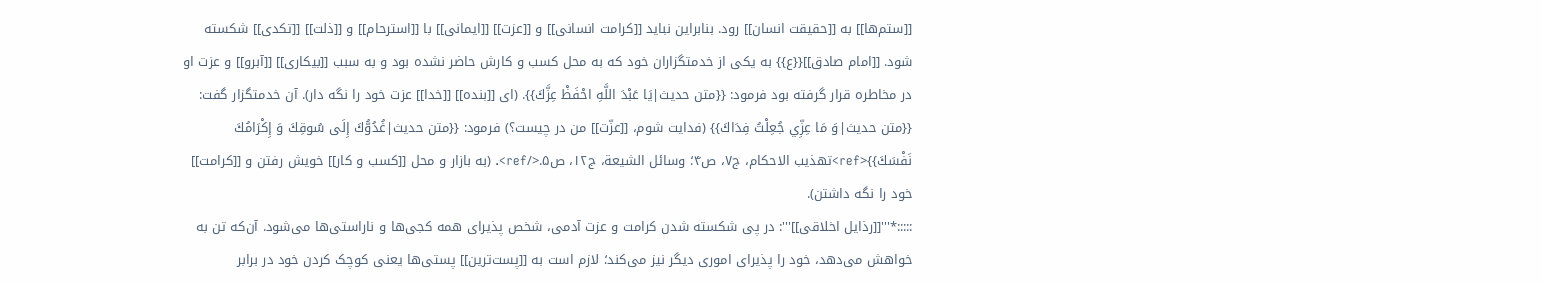[[ستم‌ها]] به [[حقیقت انسان]] رود. بنابراین نباید [[کرامت انسانی]] و [[عزت]] [[ایمانی]] با [[استرحام]] و [[ذلت]] [[تکدی]] شکسته شود. [[امام صادق]]{{ع}} به یکی از خدمتگزاران خود که به محل کسب و کارش حاضر نشده بود و به سبب [[بیکاری]] [[آبرو]] و عزت او در مخاطره قرار گرفته بود فرمود: {{متن حدیث|يَا عَبْدَ اللَّهِ احْفَظْ عِزَّكَ}}. (ای [[بنده]] [[خدا]] عزت خود را نگه دار). آن خدمتگزار گفت: {{متن حدیث|وَ مَا عِزِّي جُعِلْتُ فِدَاكَ}} (فدایت شوم، [[عزّت]] من در چیست؟) فرمود: {{متن حدیث|غُدُوُّكَ إِلَى سُوقِكَ وَ إِكْرَامُكَ نَفْسَكَ}}<ref>تهذیب الاحکام، ج۷، ص۴؛ وسائل الشیعة، ج۱۲، ص۵.</ref>. (به بازار و محل [[کسب و کار]] خویش رفتن و [[کرامت]] خود را نگه داشتن).
:::::*'''[[رذایل اخلاقی]]''': در پی شکسته شدن کرامت و عزت آدمی، شخص پذیرای همه کجی‌ها و ناراستی‌ها می‌شود. آن‌که تن به خواهش می‌دهد، خود را پذیرای اموری دیگر نیز می‌کند؛ لازم است به [[پست‌ترین]] پستی‌ها یعنی کوچک کردن خود در برابر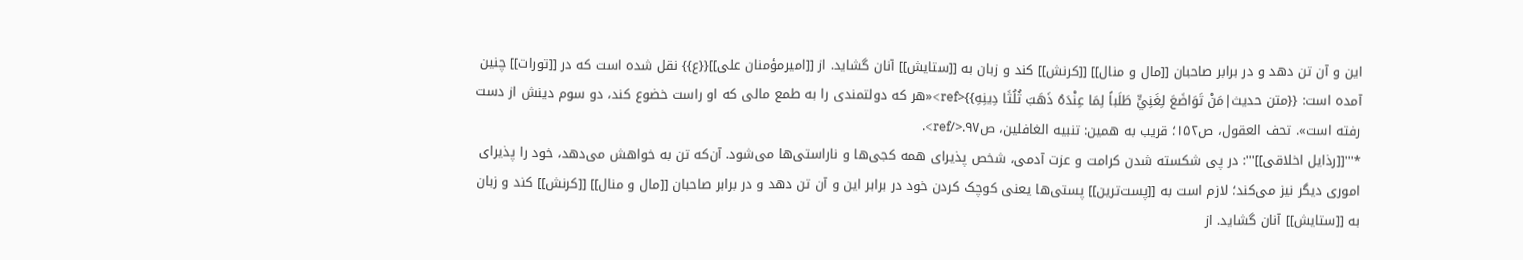این و آن تن دهد و در برابر صاحبان [[مال و منال]] [[کرنش]] کند و زبان به [[ستایش]] آنان گشاید. از [[امیرمؤمنان علی]]{{ع}} نقل شده است که در [[تورات]] چنین آمده است: {{متن حدیث|مَنْ تَوَاضَعَ لِغَنِيٍّ طَلَباً لِمَا عِنْدَهُ ذَهَبَ ثُلُثَا دِينِهِ}}<ref>«هر که دولتمندی را به طمع مالی که او راست خضوع کند، دو سوم دینش از دست رفته است». تحف العقول، ص۱۵۲؛ قریب به همین: تنبیه الغافلین، ص۹۷.</ref>.
*'''[[رذایل اخلاقی]]''': در پی شکسته شدن کرامت و عزت آدمی، شخص پذیرای همه کجی‌ها و ناراستی‌ها می‌شود. آن‌که تن به خواهش می‌دهد، خود را پذیرای اموری دیگر نیز می‌کند؛ لازم است به [[پست‌ترین]] پستی‌ها یعنی کوچک کردن خود در برابر این و آن تن دهد و در برابر صاحبان [[مال و منال]] [[کرنش]] کند و زبان به [[ستایش]] آنان گشاید. از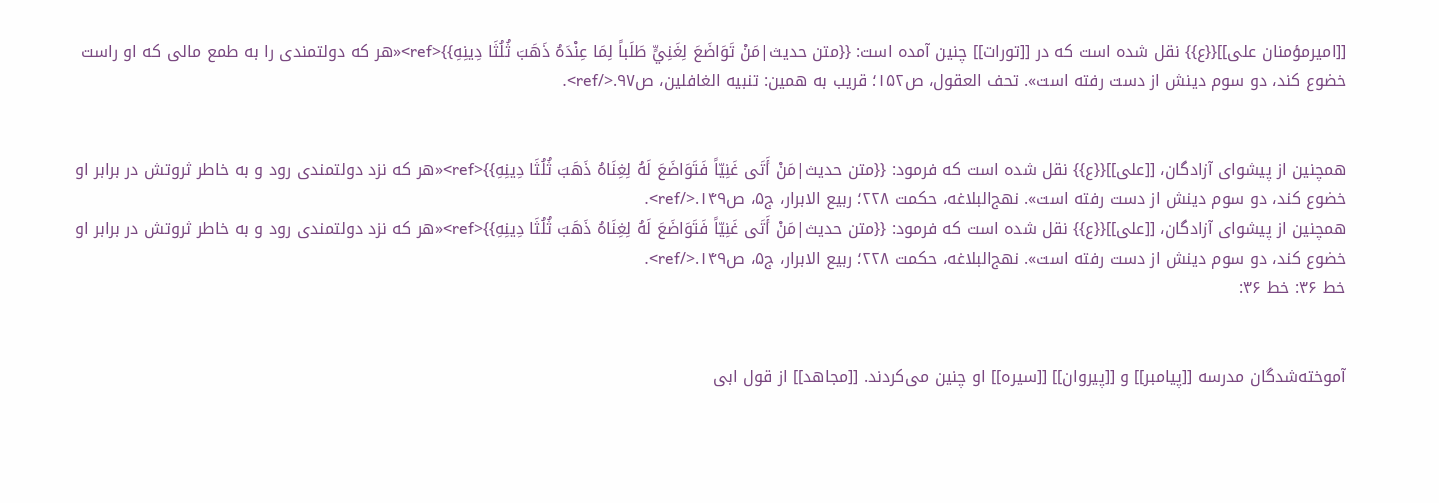[[امیرمؤمنان علی]]{{ع}} نقل شده است که در [[تورات]] چنین آمده است: {{متن حدیث|مَنْ تَوَاضَعَ لِغَنِيٍّ طَلَباً لِمَا عِنْدَهُ ذَهَبَ ثُلُثَا دِينِهِ}}<ref>«هر که دولتمندی را به طمع مالی که او راست خضوع کند، دو سوم دینش از دست رفته است». تحف العقول، ص۱۵۲؛ قریب به همین: تنبیه الغافلین، ص۹۷.</ref>.


همچنین از پیشوای آزادگان، [[علی]]{{ع}} نقل شده است که فرمود: {{متن حدیث|مَنْ أَتَى غَنِيّاً فَتَوَاضَعَ لَهُ لِغِنَاهُ ذَهَبَ ثُلُثَا دِينِهِ}}<ref>«هر که نزد دولتمندی رود و به خاطر ثروتش در برابر او خضوع کند، دو سوم دینش از دست رفته است». نهج‌البلاغه، حکمت ۲۲۸؛ ربیع الابرار، ج۵، ص۱۴۹.</ref>.
همچنین از پیشوای آزادگان، [[علی]]{{ع}} نقل شده است که فرمود: {{متن حدیث|مَنْ أَتَى غَنِيّاً فَتَوَاضَعَ لَهُ لِغِنَاهُ ذَهَبَ ثُلُثَا دِينِهِ}}<ref>«هر که نزد دولتمندی رود و به خاطر ثروتش در برابر او خضوع کند، دو سوم دینش از دست رفته است». نهج‌البلاغه، حکمت ۲۲۸؛ ربیع الابرار، ج۵، ص۱۴۹.</ref>.
خط ۳۶: خط ۳۶:


آموخته‌شدگان مدرسه [[پیامبر]] و [[پیروان]] [[سیره]] او چنین می‌کردند. [[مجاهد]] از قول ابی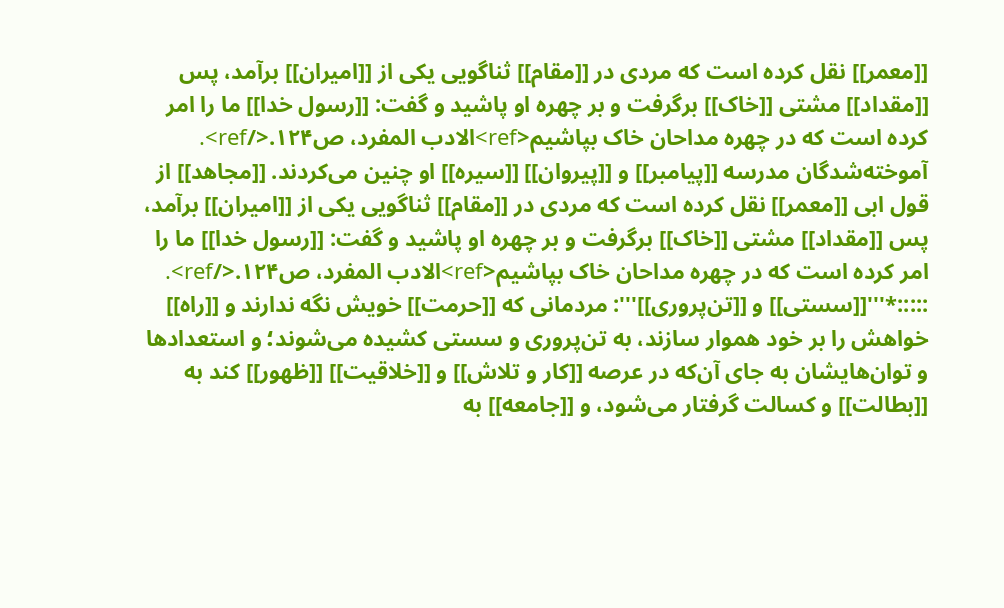[[معمر]] نقل کرده است که مردی در [[مقام]] ثناگویی یکی از [[امیران]] برآمد، پس [[مقداد]] مشتی [[خاک]] برگرفت و بر چهره او پاشید و گفت: [[رسول خدا]] ما را امر کرده است که در چهره مداحان خاک بپاشیم<ref>الادب المفرد، ص۱۲۴.</ref>.
آموخته‌شدگان مدرسه [[پیامبر]] و [[پیروان]] [[سیره]] او چنین می‌کردند. [[مجاهد]] از قول ابی [[معمر]] نقل کرده است که مردی در [[مقام]] ثناگویی یکی از [[امیران]] برآمد، پس [[مقداد]] مشتی [[خاک]] برگرفت و بر چهره او پاشید و گفت: [[رسول خدا]] ما را امر کرده است که در چهره مداحان خاک بپاشیم<ref>الادب المفرد، ص۱۲۴.</ref>.
:::::*'''[[سستی]] و [[تن‌پروری]]''': مردمانی که [[حرمت]] خویش نگه ندارند و [[راه]] خواهش را بر خود هموار سازند، به تن‌پروری و سستی کشیده می‌شوند؛ و استعدادها و توان‌هایشان به جای آن‌که در عرصه [[کار و تلاش]] و [[خلاقیت]] [[ظهور]] کند به [[بطالت]] و کسالت گرفتار می‌شود، و [[جامعه]] به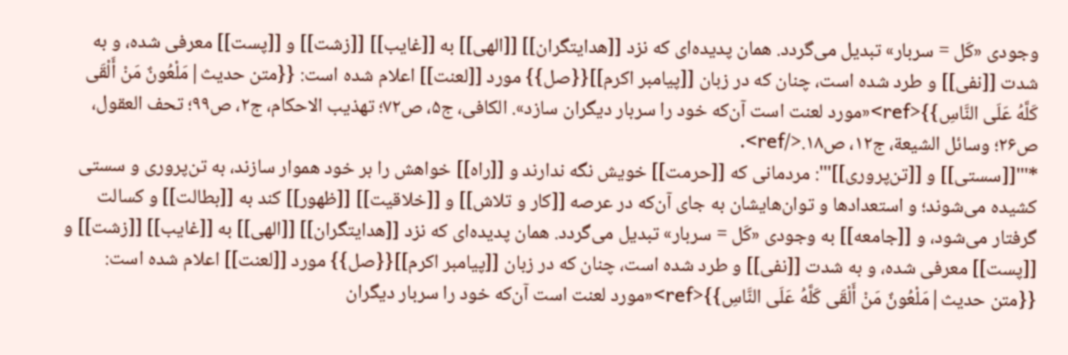وجودی «کَل = سربار» تبدیل می‌گردد. همان پدیده‌ای که نزد [[هدایتگران]] [[الهی]] به [[غایب]] [[زشت]] و [[پست]] معرفی شده، و به شدت [[نفی]] و طرد شده است، چنان که در زبان [[پیامبر اکرم]]{{صل}} مورد [[لعنت]] اعلام شده است: {{متن حدیث|مَلْعُونٌ مَنْ أَلْقَى كَلَّهُ عَلَى النَّاسِ}}<ref>«مورد لعنت است آن‌که خود را سربار دیگران سازد». الکافی، ج۵، ص۷۲؛ تهذیب الاحکام، ج۲، ص۹۹؛ تحف العقول، ص۲۶؛ وسائل الشیعة، ج۱۲، ص۱۸.</ref>.
*'''[[سستی]] و [[تن‌پروری]]''': مردمانی که [[حرمت]] خویش نگه ندارند و [[راه]] خواهش را بر خود هموار سازند، به تن‌پروری و سستی کشیده می‌شوند؛ و استعدادها و توان‌هایشان به جای آن‌که در عرصه [[کار و تلاش]] و [[خلاقیت]] [[ظهور]] کند به [[بطالت]] و کسالت گرفتار می‌شود، و [[جامعه]] به وجودی «کَل = سربار» تبدیل می‌گردد. همان پدیده‌ای که نزد [[هدایتگران]] [[الهی]] به [[غایب]] [[زشت]] و [[پست]] معرفی شده، و به شدت [[نفی]] و طرد شده است، چنان که در زبان [[پیامبر اکرم]]{{صل}} مورد [[لعنت]] اعلام شده است: {{متن حدیث|مَلْعُونٌ مَنْ أَلْقَى كَلَّهُ عَلَى النَّاسِ}}<ref>«مورد لعنت است آن‌که خود را سربار دیگران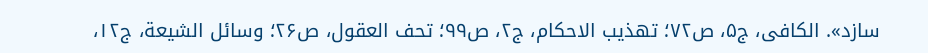سازد». الکافی، ج۵، ص۷۲؛ تهذیب الاحکام، ج۲، ص۹۹؛ تحف العقول، ص۲۶؛ وسائل الشیعة، ج۱۲،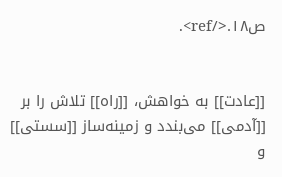ص۱۸.</ref>.


[[عادت]] به خواهش، [[راه]] تلاش را بر [[آدمی]] می‌بندد و زمینه‌ساز [[سستی]] و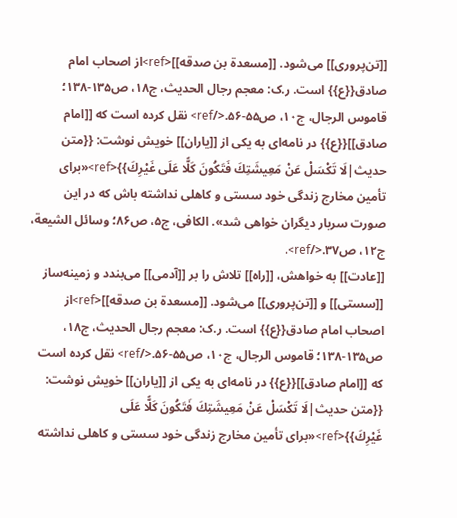[[تن‌پروری]] می‌شود. [[مسعدة بن صدقه]]<ref>از اصحاب امام صادق{{ع}} است. ر.ک: معجم رجال الحدیث، ج۱۸، ص۱۳۵-۱۳۸؛ قاموس الرجال، ج۱۰، ص۵۵-۵۶.</ref> نقل کرده است که [[امام صادق]]{{ع}} در نامه‌ای به یکی از [[یاران]] خویش نوشت: {{متن حدیث|لَا تَكْسَلْ عَنْ مَعِيشَتِكَ فَتَكُونَ كَلًّا عَلَى غَيْرِكَ}}<ref>«برای تأمین مخارج زندگی خود سستی و کاهلی نداشته باش که در این صورت سربار دیگران خواهی شد». الکافی، ج۵، ص۸۶؛ وسائل الشیعة، ج۱۲، ص۳۷.</ref>.
[[عادت]] به خواهش، [[راه]] تلاش را بر [[آدمی]] می‌بندد و زمینه‌ساز [[سستی]] و [[تن‌پروری]] می‌شود. [[مسعدة بن صدقه]]<ref>از اصحاب امام صادق{{ع}} است. ر.ک: معجم رجال الحدیث، ج۱۸، ص۱۳۵-۱۳۸؛ قاموس الرجال، ج۱۰، ص۵۵-۵۶.</ref> نقل کرده است که [[امام صادق]]{{ع}} در نامه‌ای به یکی از [[یاران]] خویش نوشت: {{متن حدیث|لَا تَكْسَلْ عَنْ مَعِيشَتِكَ فَتَكُونَ كَلًّا عَلَى غَيْرِكَ}}<ref>«برای تأمین مخارج زندگی خود سستی و کاهلی نداشته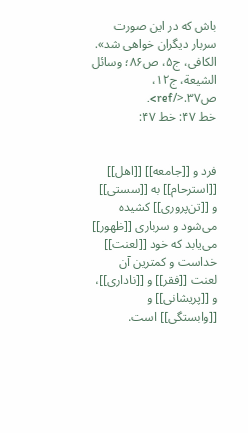باش که در این صورت سربار دیگران خواهی شد». الکافی، ج۵، ص۸۶؛ وسائل الشیعة، ج۱۲، ص۳۷.</ref>.
خط ۴۷: خط ۴۷:


فرد و [[جامعه]] [[اهل]] [[استرحام]] به [[سستی]] و [[تن‌پروری]] کشیده می‌شود و سرباری [[ظهور]] می‌یابد که خود [[لعنت]] خداست و کمترین آن لعنت [[فقر]] و [[ناداری]]، و [[پریشانی]] و [[وابستگی]] است.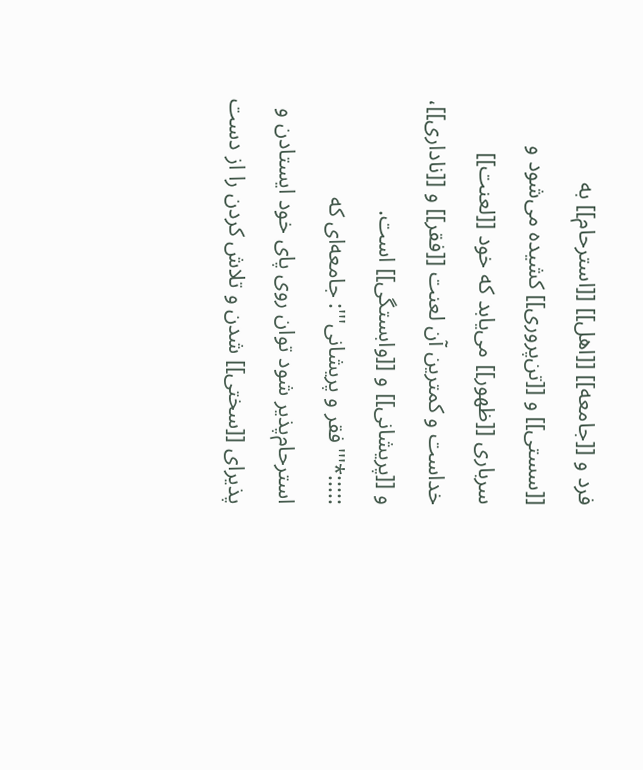فرد و [[جامعه]] [[اهل]] [[استرحام]] به [[سستی]] و [[تن‌پروری]] کشیده می‌شود و سرباری [[ظهور]] می‌یابد که خود [[لعنت]] خداست و کمترین آن لعنت [[فقر]] و [[ناداری]]، و [[پریشانی]] و [[وابستگی]] است.
:::::*'''فقر و پریشانی''': جامعه‌ای که استرحام‌پذیر شود توان روی پای خود ایستادن و پذیرای [[سختی]] شدن و تلاش کردن را از دست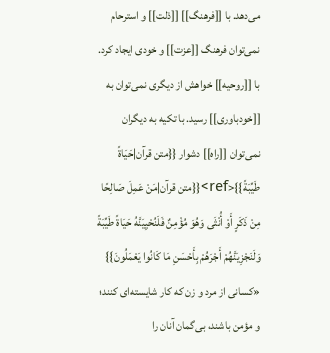می‌دهد. با [[فرهنگ]] [[ذلت]] و استرحام نمی‌توان فرهنگ [[عزت]] و خودی ایجاد کرد. با [[روحیه]] خواهش از دیگری نمی‌توان به [[خودباوری]] رسید. با تکیه به دیگران نمی‌توان [[راه]] دشوار {{متن قرآن|حَيَاةً طَيِّبَةً}}<ref>{{متن قرآن|مَنْ عَمِلَ صَالِحًا مِنْ ذَكَرٍ أَوْ أُنْثَى وَهُوَ مُؤْمِنٌ فَلَنُحْيِيَنَّهُ حَيَاةً طَيِّبَةً وَلَنَجْزِيَنَّهُمْ أَجْرَهُمْ بِأَحْسَنِ مَا كَانُوا يَعْمَلُونَ}} «کسانی از مرد و زن که کار شایسته‌ای کنند؛ و مؤمن باشند، بی‌گمان آنان را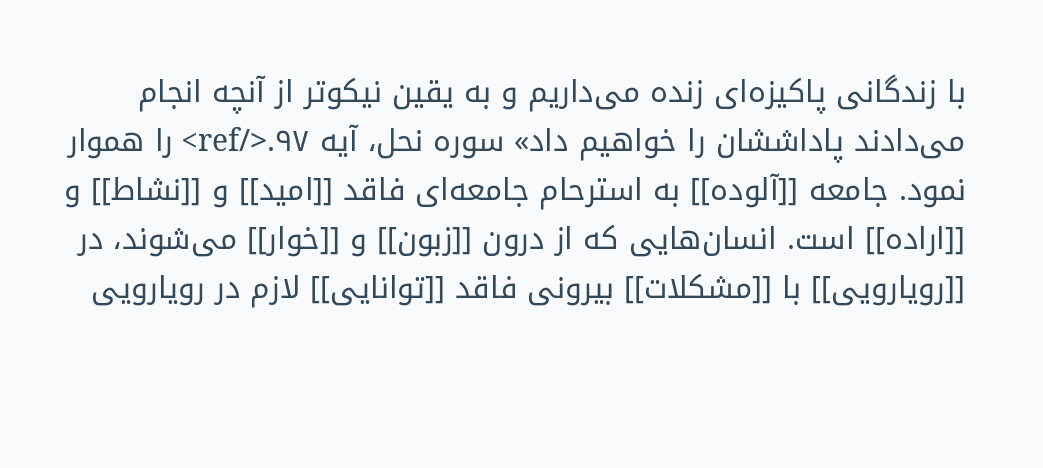با زندگانی پاکیزه‌ای زنده می‌داریم و به یقین نیکوتر از آنچه انجام می‌دادند پاداششان را خواهیم داد» سوره نحل، آیه ۹۷.</ref> را هموار نمود. جامعه [[آلوده]] به استرحام جامعه‌ای فاقد [[امید]] و [[نشاط]] و [[اراده]] است. انسان‌هایی که از درون [[زبون]] و [[خوار]] می‌شوند، در [[رویارویی]] با [[مشکلات]] بیرونی فاقد [[توانایی]] لازم در رویارویی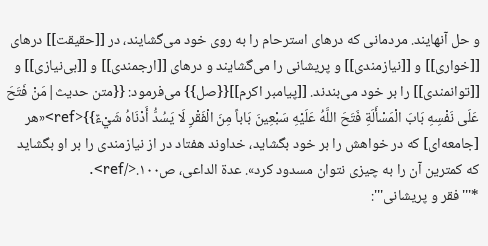و حل آنهایند. مردمانی که درهای استرحام را به روی خود می‌گشایند، در [[حقیقت]] درهای [[خواری]] و [[نیازمندی]] و پریشانی را می‌گشایند و درهای [[ارجمندی]] و [[بی‌نیازی]] و [[توانمندی]] را بر خود می‌بندند. [[پیامبر اکرم]]{{صل}} می‌فرمود: {{متن حدیث|مَنْ فَتَحَ عَلَى نَفْسِهِ بَابَ الْمَسْأَلَةِ فَتَحَ اللَّهُ عَلَيْهِ سَبْعِينَ بَاباً مِنَ الْفَقْرِ لَا يَسُدُّ أَدْنَاهُ شَيْءٌ}}<ref>«هر [جامعه‌ای] که در خواهش را بر خود بگشاید، خداوند هفتاد در از نیازمندی را بر او بگشاید که کمترین آن را به چیزی نتوان مسدود کرد». عدة الداعی، ص۱۰۰.</ref>.
*'''فقر و پریشانی''':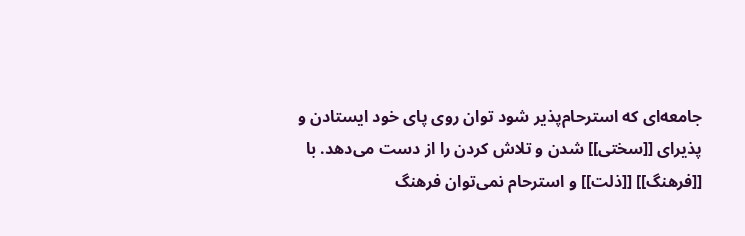جامعه‌ای که استرحام‌پذیر شود توان روی پای خود ایستادن و پذیرای [[سختی]] شدن و تلاش کردن را از دست می‌دهد. با [[فرهنگ]] [[ذلت]] و استرحام نمی‌توان فرهنگ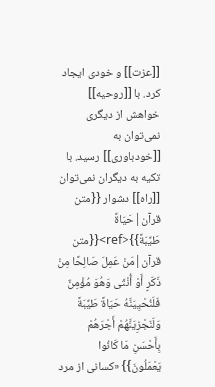[[عزت]] و خودی ایجاد کرد. با [[روحیه]] خواهش از دیگری نمی‌توان به [[خودباوری]] رسید. با تکیه به دیگران نمی‌توان [[راه]] دشوار {{متن قرآن|حَيَاةً طَيِّبَةً}}<ref>{{متن قرآن|مَنْ عَمِلَ صَالِحًا مِنْ ذَكَرٍ أَوْ أُنْثَى وَهُوَ مُؤْمِنٌ فَلَنُحْيِيَنَّهُ حَيَاةً طَيِّبَةً وَلَنَجْزِيَنَّهُمْ أَجْرَهُمْ بِأَحْسَنِ مَا كَانُوا يَعْمَلُونَ}} «کسانی از مرد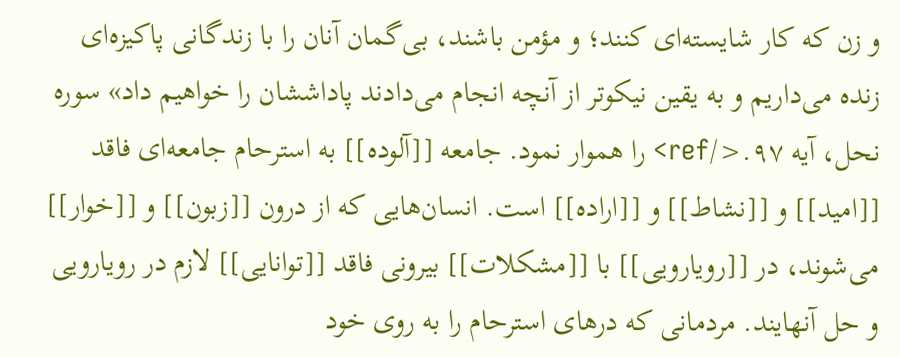و زن که کار شایسته‌ای کنند؛ و مؤمن باشند، بی‌گمان آنان را با زندگانی پاکیزه‌ای زنده می‌داریم و به یقین نیکوتر از آنچه انجام می‌دادند پاداششان را خواهیم داد» سوره نحل، آیه ۹۷.</ref> را هموار نمود. جامعه [[آلوده]] به استرحام جامعه‌ای فاقد [[امید]] و [[نشاط]] و [[اراده]] است. انسان‌هایی که از درون [[زبون]] و [[خوار]] می‌شوند، در [[رویارویی]] با [[مشکلات]] بیرونی فاقد [[توانایی]] لازم در رویارویی و حل آنهایند. مردمانی که درهای استرحام را به روی خود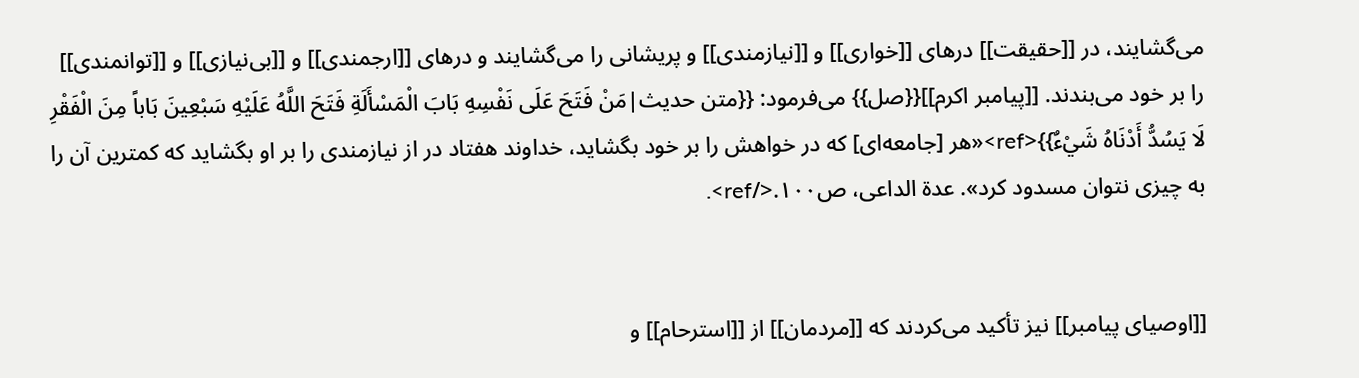می‌گشایند، در [[حقیقت]] درهای [[خواری]] و [[نیازمندی]] و پریشانی را می‌گشایند و درهای [[ارجمندی]] و [[بی‌نیازی]] و [[توانمندی]] را بر خود می‌بندند. [[پیامبر اکرم]]{{صل}} می‌فرمود: {{متن حدیث|مَنْ فَتَحَ عَلَى نَفْسِهِ بَابَ الْمَسْأَلَةِ فَتَحَ اللَّهُ عَلَيْهِ سَبْعِينَ بَاباً مِنَ الْفَقْرِ لَا يَسُدُّ أَدْنَاهُ شَيْءٌ}}<ref>«هر [جامعه‌ای] که در خواهش را بر خود بگشاید، خداوند هفتاد در از نیازمندی را بر او بگشاید که کمترین آن را به چیزی نتوان مسدود کرد». عدة الداعی، ص۱۰۰.</ref>.


[[اوصیای پیامبر]] نیز تأکید می‌کردند که [[مردمان]] از [[استرحام]] و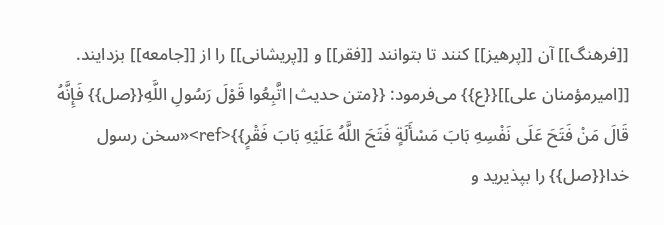[[فرهنگ]] آن [[پرهیز]] کنند تا بتوانند [[فقر]] و [[پریشانی]] را از [[جامعه]] بزدایند. [[امیرمؤمنان علی]]{{ع}} می‌فرمود: {{متن حدیث|اتَّبِعُوا قَوْلَ رَسُولِ اللَّهِ{{صل}} فَإِنَّهُ قَالَ مَنْ فَتَحَ عَلَى نَفْسِهِ بَابَ مَسْأَلَةٍ فَتَحَ اللَّهُ عَلَيْهِ بَابَ فَقْرٍ}}<ref>«سخن رسول خدا{{صل}} را بپذیرید و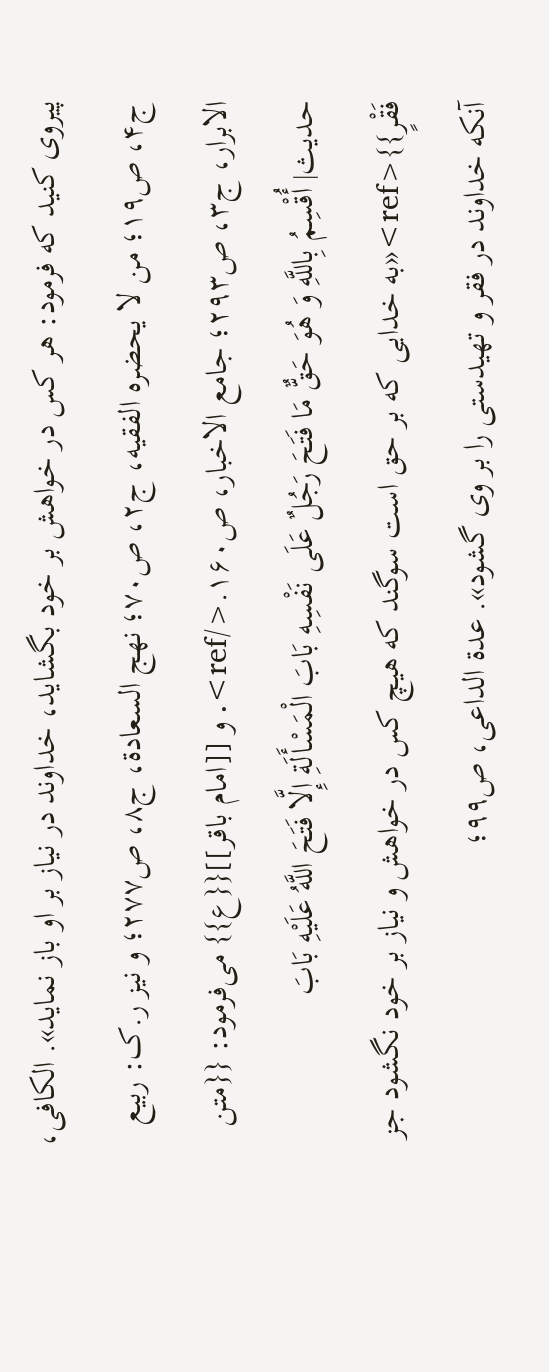پیروی کنید که فرمود: هر کس در خواهش بر خود بگشاید، خداوند در نیاز بر او باز نماید». الکافی، ج۴، ص۱۹؛ من لا یحضره الفقیه، ج۲، ص۷۰؛ نهج السعادة، ج۸، ص۲۷۷؛ و نیز ر.ک: ربیع الابرار، ج۳، ص۲۹۳؛ جامع الاخبار، ص۱۶۰.</ref>. و [[امام باقر]]{{ع}} می‌فرمود: {{متن حدیث| أُقْسِمُ بِاللَّهِ وَ هُوَ حَقٌّ مَا فَتَحَ رَجُلٌ عَلَى نَفْسِهِ بَابَ الْمَسْأَلَةِ إِلَّا فَتَحَ اللَّهُ عَلَيْهِ بَابَ فَقْرٍ}}<ref>«به خدایی که بر حق است سوگند که هیچ کس در خواهش و نیاز بر خود نگشود جز آنکه خداوند در فقر و تهیدستی را بر وی گشود». عدة الداعی، ص۹۹؛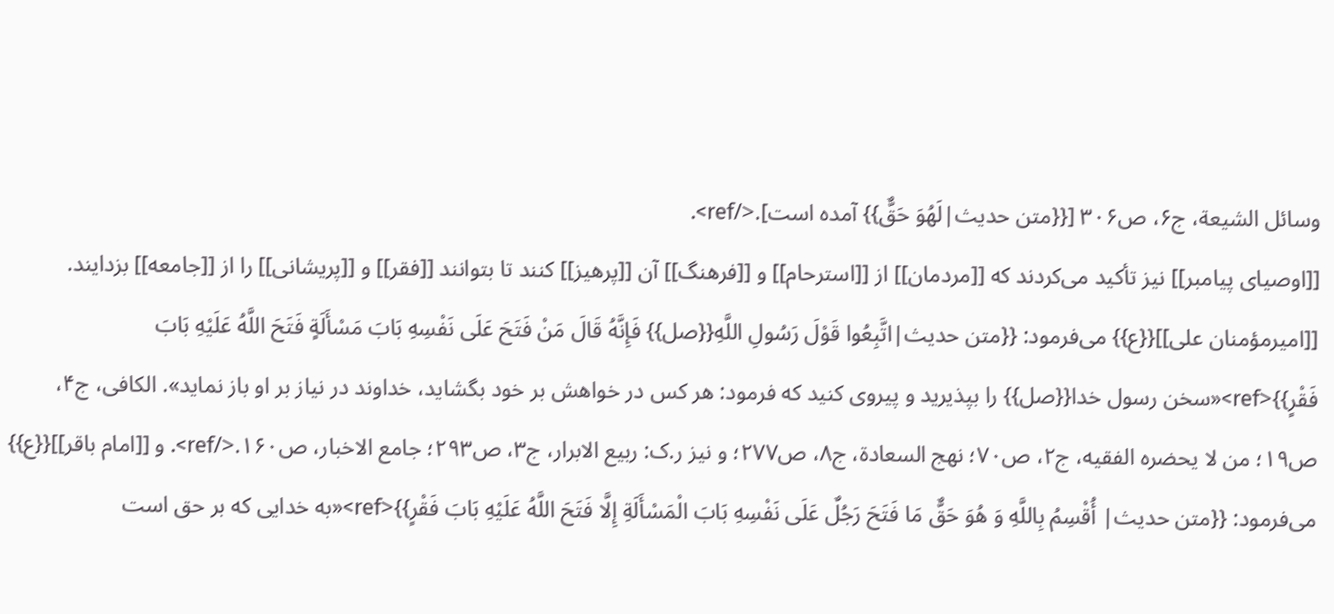وسائل الشیعة، ج۶، ص۳۰۶ [{{متن حدیث|لَهُوَ حَقٌّ}} آمده است].</ref>.
[[اوصیای پیامبر]] نیز تأکید می‌کردند که [[مردمان]] از [[استرحام]] و [[فرهنگ]] آن [[پرهیز]] کنند تا بتوانند [[فقر]] و [[پریشانی]] را از [[جامعه]] بزدایند. [[امیرمؤمنان علی]]{{ع}} می‌فرمود: {{متن حدیث|اتَّبِعُوا قَوْلَ رَسُولِ اللَّهِ{{صل}} فَإِنَّهُ قَالَ مَنْ فَتَحَ عَلَى نَفْسِهِ بَابَ مَسْأَلَةٍ فَتَحَ اللَّهُ عَلَيْهِ بَابَ فَقْرٍ}}<ref>«سخن رسول خدا{{صل}} را بپذیرید و پیروی کنید که فرمود: هر کس در خواهش بر خود بگشاید، خداوند در نیاز بر او باز نماید». الکافی، ج۴، ص۱۹؛ من لا یحضره الفقیه، ج۲، ص۷۰؛ نهج السعادة، ج۸، ص۲۷۷؛ و نیز ر.ک: ربیع الابرار، ج۳، ص۲۹۳؛ جامع الاخبار، ص۱۶۰.</ref>. و [[امام باقر]]{{ع}} می‌فرمود: {{متن حدیث| أُقْسِمُ بِاللَّهِ وَ هُوَ حَقٌّ مَا فَتَحَ رَجُلٌ عَلَى نَفْسِهِ بَابَ الْمَسْأَلَةِ إِلَّا فَتَحَ اللَّهُ عَلَيْهِ بَابَ فَقْرٍ}}<ref>«به خدایی که بر حق است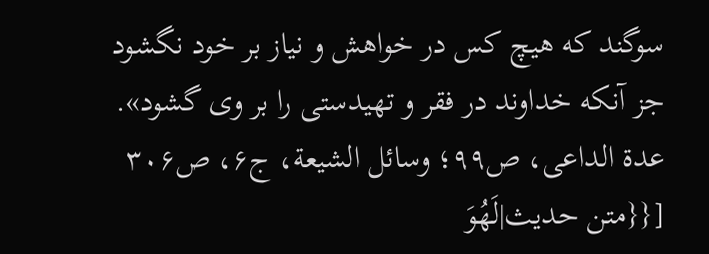سوگند که هیچ کس در خواهش و نیاز بر خود نگشود جز آنکه خداوند در فقر و تهیدستی را بر وی گشود». عدة الداعی، ص۹۹؛ وسائل الشیعة، ج۶، ص۳۰۶ [{{متن حدیث|لَهُوَ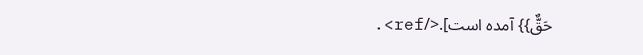حَقٌّ}} آمده است].</ref>.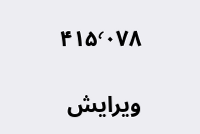۴۱۵٬۰۷۸

ویرایش